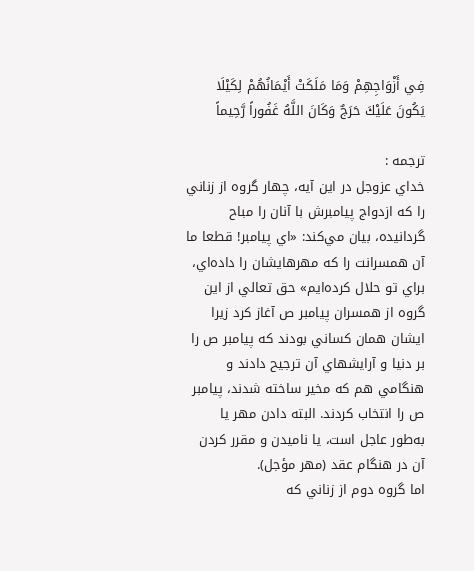فِي أَزْوَاجِهِمْ وَمَا مَلَكَتْ أَيْمَانُهُمْ لِكَيْلَا يَكُونَ عَلَيْكَ حَرَجٌ وَكَانَ اللَّهُ غَفُوراً رَّحِيماً

ترجمه :
خداي‌ عزوجل‌ در اين‌ آيه، چهار گروه‌ از زناني‌ را كه‌ ازدواج‌ پيامبرش‌ با آنان ‌را مباح‌ گردانيده، بيان‌ مي‌كند: «اي‌ پيامبر! قطعا ما آن‌ همسرانت‌ را كه‌ مهرهايشان‌ را داده‌اي، براي‌ تو حلال‌ كرده‌ايم‌» حق‌ تعالي‌ از اين‌ گروه‌ از همسران‌ پيامبر ص آغاز كرد زيرا ايشان‌ همان‌ كساني‌ بودند كه‌ پيامبر ص را بر دنيا و آرايشهاي‌ آن‌ ترجيح ‌دادند و هنگامي‌ هم‌ كه‌ مخير ساخته‌ شدند، پيامبر ص را انتخاب‌ كردند. البته‌ دادن‌ مهر يا به‌طور عاجل‌ است، يا ناميدن‌ و مقرر كردن‌ آن‌ در هنگام‌ عقد (مهر مؤجل‌).
اما گروه‌ دوم‌ از زناني‌ كه‌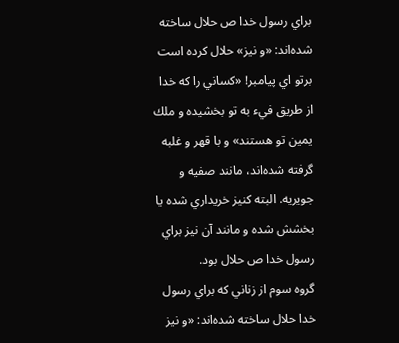براي‌ رسول‌ خدا ص حلال‌ ساخته‌ شده‌اند: «و نيز» حلال‌ كرده‌ است‌ برتو اي‌ پيامبر! «كساني‌ را كه‌ خدا از طريق‌ في‌ء به‌ تو بخشيده ‌و ملك‌ يمين‌ تو هستند» و با قهر و غلبه‌ گرفته‌ شده‌اند، مانند صفيه‌ و جويريه‌. البته‌ كنيز خريداري‌ شده‌ يا بخشش‌ شده‌ و مانند آن‌ نيز براي‌ رسول‌ خدا ص حلال‌ بود.
گروه‌ سوم‌ از زناني‌ كه‌ براي‌ رسول‌ خدا حلال‌ ساخته‌ شده‌اند: «و نيز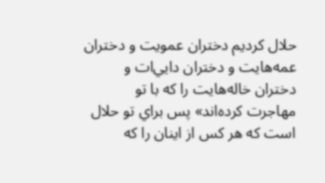حلال‌ كرديم‌ دختران‌ عمويت‌ و دختران‌ عمه‌هايت‌ و دختران‌ دايي‌ات‌ و دختران‌ خاله‌هايت‌ را كه ‌با تو مهاجرت‌ كرده‌اند» پس‌ براي‌ تو حلال‌ است‌ كه‌ هر كس‌ از اينان‌ را كه‌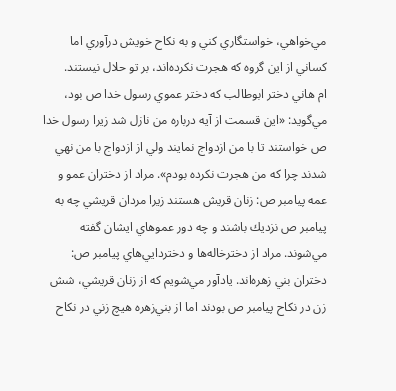مي‌خواهي، خواستگاري‌ كني‌ و به‌ نكاح‌ خويش‌ درآوري‌ اما كساني‌ از اين‌ گروه‌ كه‌ هجرت‌ نكرده‌اند، بر تو حلال‌ نيستند.
ام‌ هاني‌ دختر ابوطالب‌ كه‌ دختر عموي‌ رسول‌ خدا ص بود، مي‌گويد: «اين ‌قسمت‌ از آيه‌ درباره‌ من‌ نازل‌ شد زيرا رسول‌ خدا ص خواستند تا با من‌ ازدواج ‌نمايند ولي‌ از ازدواج‌ با من‌ نهي‌ شدند چرا كه‌ من‌ هجرت‌ نكرده‌ بودم‌». مراد از دختران‌ عمو و عمه‌ پيامبر ص: زنان‌ قريش‌ هستند زيرا مردان‌ قريشي‌ چه‌ به‌ پيامبر ص نزديك‌ باشند و چه‌ دور عموهاي‌ ايشان‌ گفته‌ مي‌شوند. مراد از دخترخاله‌ها و دختردايي‌هاي‌ پيامبر ص: دختران‌ بني‌ زهره‌اند. يادآور مي‌شويم‌ كه ‌از زنان‌ قريشي، شش‌ زن‌ در نكاح‌ پيامبر ص بودند اما از بني‌زهره‌ هيچ‌ زني‌ در نكاح‌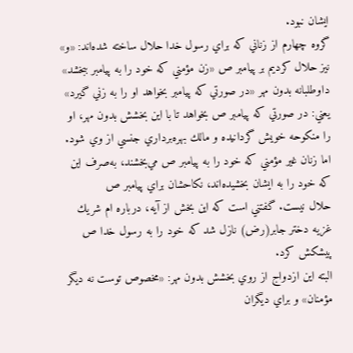ايشان‌ نبود.
گروه‌ چهارم‌ از زناني‌ كه‌ براي‌ رسول‌ خدا حلال‌ ساخته‌ شده‌اند: «و» نيز حلال ‌كرديم‌ بر پيامبر ص «زن‌ مؤمني‌ كه‌ خود را به‌ پيامبر ببخشد» داوطلبانه‌ بدون‌ مهر «در صورتي‌ كه‌ پيامبر بخواهد او را به‌ زني‌ گيرد» يعني: در صورتي‌ كه‌ پيامبر ص بخواهد تا با اين‌ بخشش‌ بدون‌ مهر، او را منكوحه‌ خويش‌ گردانيده‌ و مالك‌ بهره‌برداري ‌جنسي‌ از وي‌ شود. اما زنان‌ غير مؤمني‌ كه‌ خود را به‌ پيامبر ص مي‌بخشند، به‌صرف‌ اين‌ كه‌ خود را به‌ ايشان‌ بخشيده‌اند، نكاحشان‌ براي‌ پيامبر ص حلال ‌نيست‌. گفتني‌ است‌ كه‌ اين‌ بخش‌ از آيه، درباره‌ ام‌ شريك‌ غزيه‌ دختر جابر(رض) نازل‌ شد كه‌ خود را به‌ رسول‌ خدا ص پيشكش‌ كرد.
البته‌ اين‌ ازدواج‌ از روي‌ بخشش‌ بدون‌ مهر: «مخصوص‌ توست‌ نه‌ ديگر مؤمنان‌» و براي‌ ديگران‌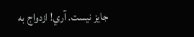جايز نيست‌. آري‌! ازدواج‌ به‌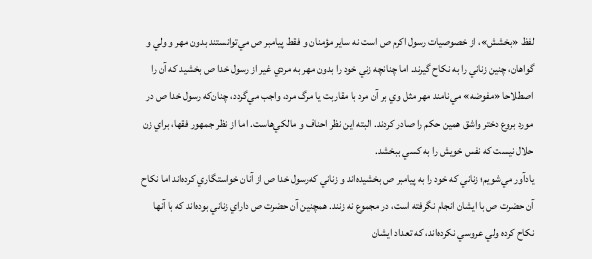لفظ «بخشش‌»، از خصوصيات‌ رسول‌ اكرم‌ ص است‌ نه‌ ساير مؤمنان‌ و فقط پيامبر ص مي‌توانستند بدون‌ مهر و ولي‌ و گواهان، چنين‌ زناني‌ را به‌ نكاح‌ گيرند. اما چنانچه‌ زني‌ خود را بدون‌ مهر به‌ مردي‌ غير از رسول‌ خدا ص بخشيد كه‌ آن‌ را اصطلاحا «مفوضه‌» مي‌نامند مهر مثل‌ وي‌ بر آن‌ مرد با مقاربت‌ يا مرگ‌ مرد، واجب‌ مي‌گردد، چنان‌كه‌ رسول‌ خدا ص در مورد بروع‌ دختر واشق‌ همين‌ حكم‌ را صادر كردند. البته‌ اين‌ نظر احناف‌ و مالكي‌هاست‌. اما از نظر جمهور فقها، براي‌ زن‌ حلال‌ نيست‌ كه‌ نفس ‌خويش‌ را به‌ كسي‌ ببخشد.
يادآور مي‌شويم‌؛ زناني‌ كه‌ خود را به‌ پيامبر ص بخشيده‌اند و زناني‌ كه‌رسول‌ خدا ص از آنان‌ خواستگاري‌ كرده‌اند اما نكاح‌ آن‌ حضرت‌ ص با ايشان ‌انجام‌ نگرفته ‌است، در مجموع‌ نه‌ زنند. همچنين‌ آن‌ حضرت‌ ص داراي‌ زناني‌ بوده‌اند كه‌ با آنها نكاح‌ كرده‌ ولي‌ عروسي‌ نكرده‌اند، كه‌ تعداد ايشان‌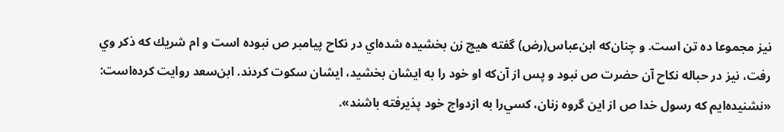نيز مجموعا ده‌ تن‌ است‌. و چنان‌كه‌ ابن‌عباس‌(رض) گفته‌ هيچ‌ زن‌ بخشيده ‌شده‌اي‌ در نكاح ‌پيامبر ص نبوده‌ است‌ و ام‌ شريك‌ كه‌ ذكر وي‌ رفت، نيز در حباله‌ نكاح‌ آن‌ حضرت‌ ص نبود و پس‌ از آن‌كه‌ او خود را به‌ ايشان‌ بخشيد، ايشان‌ سكوت‌ كردند. ابن‌سعد روايت‌ كرده‌است: «نشنيده‌ايم‌ كه‌ رسول‌ خدا ص از اين‌ گروه‌ زنان، كسي‌را به‌ ازدواج‌ خود پذيرفته‌ باشند».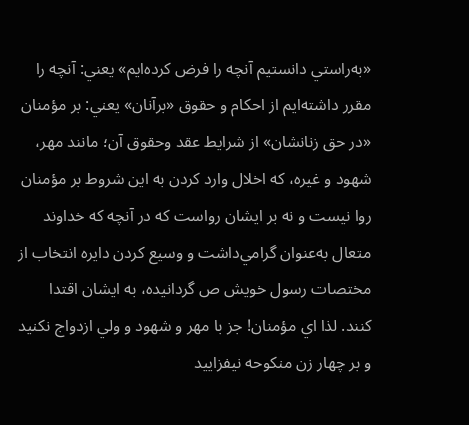«به‌راستي‌ دانستيم‌ آنچه‌ را فرض‌ كرده‌ايم‌» يعني: آنچه‌ را مقرر داشته‌ايم‌ از احكام‌ و حقوق‌ «برآنان‌» يعني: بر مؤمنان‌ «در حق‌ زنانشان‌» از شرايط عقد وحقوق‌ آن‌؛ مانند مهر، شهود و غيره، كه‌ اخلال‌ وارد كردن‌ به‌ اين‌ شروط بر مؤمنان‌ روا نيست‌ و نه‌ بر ايشان‌ رواست‌ كه‌ در آنچه‌ كه‌ خداوند متعال‌ به‌عنوان ‌گرامي‌داشت‌ و وسيع ‌كردن‌ دايره‌ انتخاب‌ از مختصات‌ رسول‌ خويش‌ ص گردانيده، به‌ ايشان‌ اقتدا كنند. لذا اي‌ مؤمنان‌! جز با مهر و شهود و ولي‌ ازدواج‌ نكنيد و بر چهار زن‌ منكوحه‌ نيفزاييد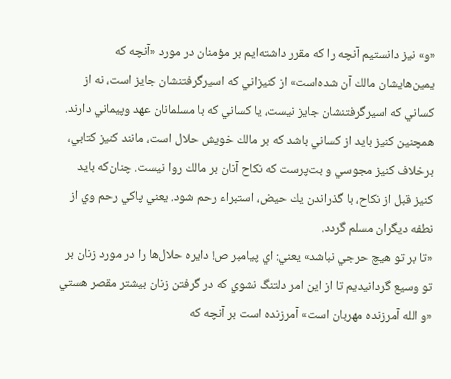«و» نيز دانستيم‌ آنچه‌ را كه‌ مقرر داشته‌ايم‌ بر مؤمنان‌ در مورد «آنچه‌ كه‌ يمين‌هايشان‌ مالك‌ آن‌ شده‌است‌» از كنيزاني‌ كه‌ اسيرگرفتنشان‌ جايز است، نه‌ از كساني‌ كه‌ اسيرگرفتنشان‌ جايز نيست، يا كساني‌ كه‌ با مسلمانان‌ عهد وپيماني‌ دارند. همچنين‌ كنيز بايد از كساني‌ باشد كه‌ بر مالك‌ خويش‌ حلال‌ است، مانند كنيز كتابي، برخلاف‌ كنيز مجوسي‌ و بت‌پرست‌ كه‌ نكاح‌ آنان‌ بر مالك‌ روا نيست‌. چنان‌كه‌ بايد كنيز قبل‌ از نكاح، با گذراندن‌ يك‌ حيض، استبراء رحم‌ شود. يعني‌ پاكي‌ رحم‌ وي‌ از نطفه‌ ديگران‌ مسلم‌ گردد.
«تا بر تو هيچ‌ حرجي‌ نباشد» يعني: اي‌ پيامبر ص! دايره‌ حلال‌ها را در مورد زنان‌ بر تو وسيع‌ گردانيديم‌ تا از اين‌ امر دلتنگ‌ نشوي‌ كه‌ در گرفتن‌ زنان‌ بيشتر مقصر هستي‌ «و الله آمرزنده‌ مهربان‌ است‌» آمرزنده‌ است‌ بر آنچه‌ كه‌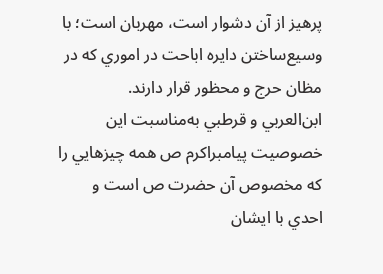پرهيز از آن‌ دشوار است، مهربان‌ است‌؛ با وسيع‌ساختن‌ دايره‌ اباحت‌ در اموري‌ كه‌ در مظان‌ حرج‌ و محظور قرار دارند.
ابن‌العربي‌ و قرطبي‌ به‌مناسبت‌ اين‌ خصوصيت‌ پيامبراكرم‌ ص همه‌ چيزهايي‌ را كه ‌مخصوص‌ آن‌ حضرت‌ ص است‌ و احدي‌ با ايشان‌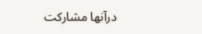درآنها مشاركت‌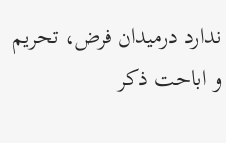ندارد درميدان‌ فرض، تحريم‌ و اباحت‌ ذكر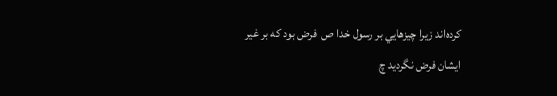كرده‌اند زيرا چيزهايي‌ بر رسول‌ خدا ص  فرض‌ بود كه‌ بر غير ايشان‌ فرض‌ نگرديد چ